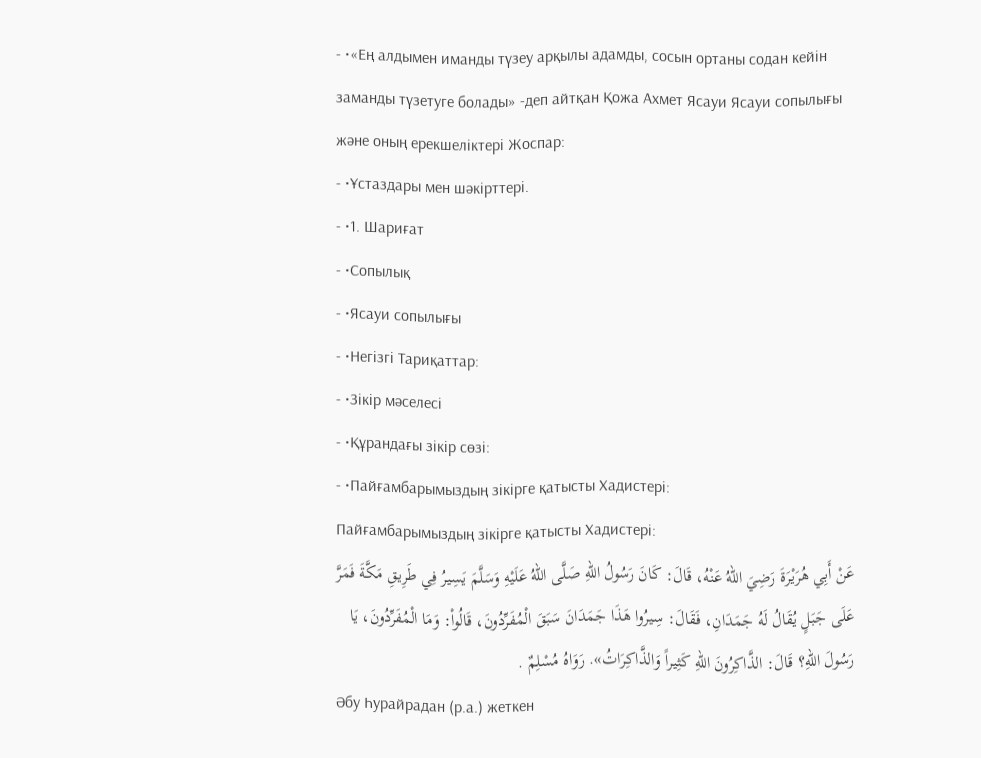- •«Ең алдымен иманды түзеу арқылы адамды, сосын ортаны содан кейін заманды түзетуге болады» -деп айтқан Қожа Ахмет Ясауи Ясауи сопылығы және оның ерекшеліктері Жоспар:
- •Ұстаздары мен шәкірттері.
- •1. Шариғат
- •Сопылық
- •Ясауи сопылығы
- •Негізгі Тариқаттар:
- •Зікір мәселесі
- •Құрандағы зікір сөзі:
- •Пайғамбарымыздың зікірге қатысты Хадистері:
Пайғамбарымыздың зікірге қатысты Хадистері:
عَنْ أَبِي هُرَيْرَةَ رَضِيَ اللهُ عَنْهُ، قَالَ: كَانَ رَسُولُ اللهِ صَلَّى اللهُ عَلَيْهِ وَسَلَّمَ يَسِيرُ فِي طَرِيقِ مَكَّةَ فَمَرَّ عَلَى جَبَلٍ يُقَالُ لَهُ جَمَدَانِ، فَقَالَ: سِيرُوا هَذَا جَمَدَانَ سَبَقَ الْمُفَرِّدُونَ، قَالُواْ: وَمَا الْمُفَرِّدُونَ، يَا رَسُولَ اللهِ؟ قَالَ: الذَّاكِرُونَ اللهِ كَثِيراً وَالذَّاكِرَاتُ». رَوَاهُ مُسْلِمٌ .
Әбу Һурайрадан (р.а.) жеткен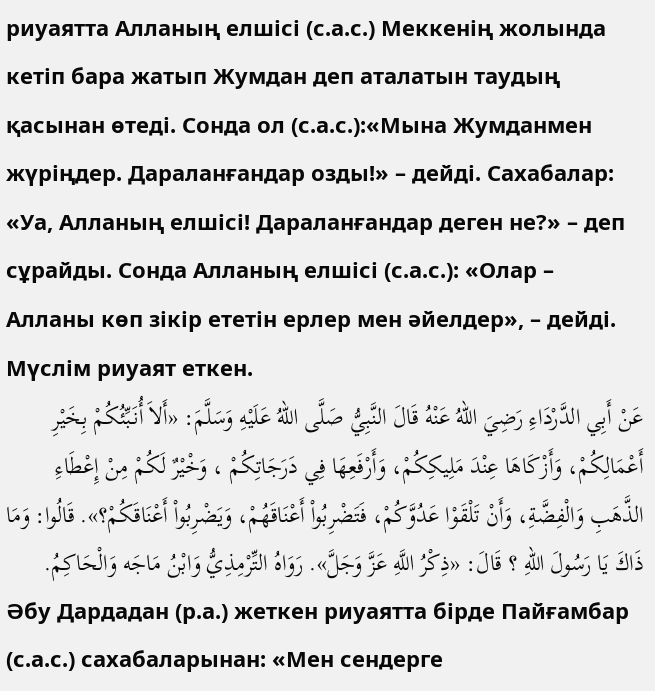риуаятта Алланың елшісі (с.а.с.) Меккенің жолында кетіп бара жатып Жумдан деп аталатын таудың қасынан өтеді. Сонда ол (с.а.с.):«Мына Жумданмен жүріңдер. Дараланғандар озды!» – дейді. Сахабалар: «Уа, Алланың елшісі! Дараланғандар деген не?» – деп сұрайды. Сонда Алланың елшісі (с.а.с.): «Олар – Алланы көп зікір ететін ерлер мен әйелдер», – дейді. Мүслім риуаят еткен.
عَنْ أَبِي الدَّرْدَاءِ رَضِيَ اللهُ عَنْهُ قَالَ النَّبِيُّ صَلَّى اللهُ عَلَيْهِ وَسَلَّمَ: «أَلاَ أُنَبِّئُكُمْ بِخَيْرِ أَعْمَالِكُمْ، وَأَزْكَاهَا عِنْدَ مَلِيكِكُمْ، وَأَرْفَعِهَا فِي دَرَجَاتِكُمْ ، وَخْيْرٌ لَكُمْ مِنْ إِعْطَاءِ الذَّهَبِ وَالْفِضَّةِ، وَأَنْ تَلْقَوْا عَدُوَّكُمْ، فَتَضْرِبُواْ أَعْنَاقَهُمْ، وَيَضْرِبُواْ أَعْنَاقَكُمْ؟». قَالُوا: وَمَا ذَاكَ يَا رَسُولَ اللهِ ؟ قَالَ: «ذِكْرُ اللَّهِ عَزَّ وَجَلَّ». رَوَاهُ التِّرْمِذِيُّ وَابْنُ مَاجَه وَالْحَاكِمُ.
Әбу Дардадан (р.а.) жеткен риуаятта бірде Пайғамбар (с.а.с.) сахабаларынан: «Мен сендерге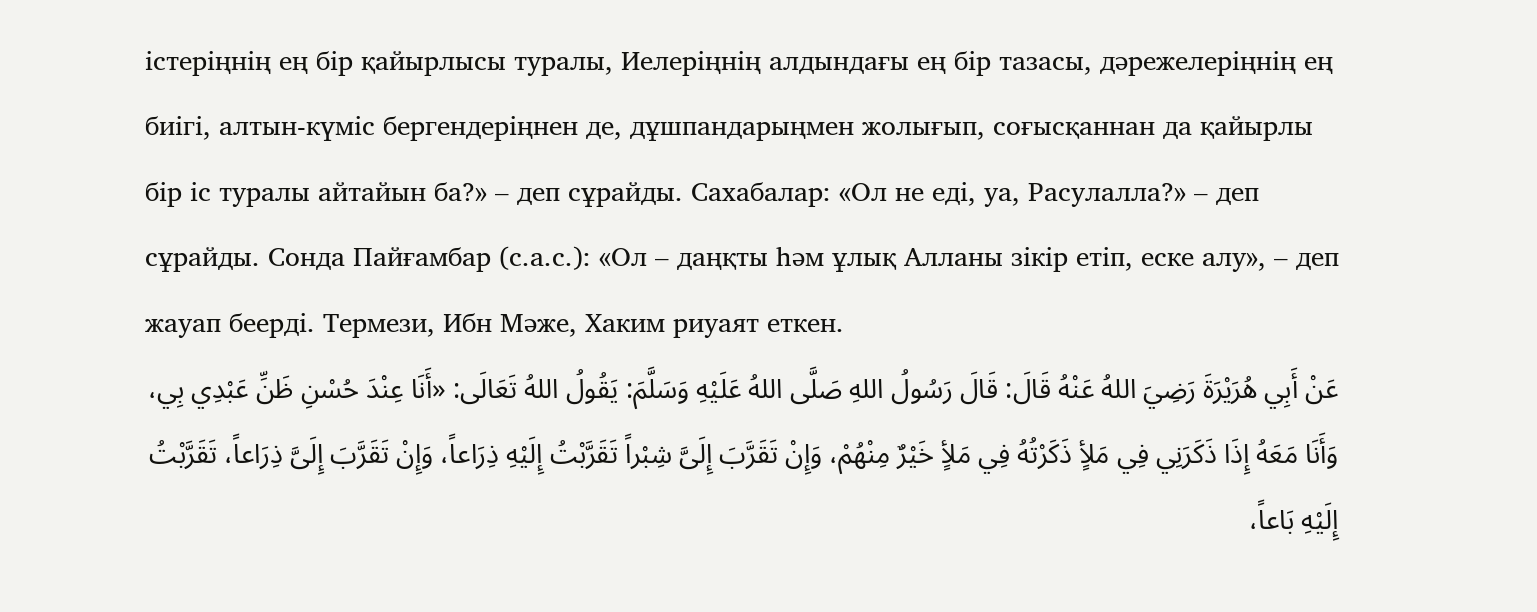істеріңнің ең бір қайырлысы туралы, Иелеріңнің алдындағы ең бір тазасы, дәрежелеріңнің ең биігі, алтын-күміс бергендеріңнен де, дұшпандарыңмен жолығып, соғысқаннан да қайырлы бір іс туралы айтайын ба?» – деп сұрайды. Сахабалар: «Ол не еді, уа, Расулалла?» – деп сұрайды. Сонда Пайғамбар (с.а.с.): «Ол – даңқты һәм ұлық Алланы зікір етіп, еске алу», – деп жауап беерді. Термези, Ибн Мәже, Хаким риуаят еткен.
عَنْ أَبِي هُرَيْرَةَ رَضِيَ اللهُ عَنْهُ قَالَ: قَالَ رَسُولُ اللهِ صَلَّى اللهُ عَلَيْهِ وَسَلَّمَ: يَقُولُ اللهُ تَعَالَى: «أَنَا عِنْدَ حُسْنِ ظَنِّ عَبْدِي بِي، وَأَنَا مَعَهُ إِذَا ذَكَرَنِي فِي مَلأٍ ذَكَرْتُهُ فِي مَلأٍ خَيْرٌ مِنْهُمْ، وَإِنْ تَقَرَّبَ إِلَىَّ شِبْراً تَقَرَّبْتُ إِلَيْهِ ذِرَاعاً، وَإِنْ تَقَرَّبَ إِلَىَّ ذِرَاعاً، تَقَرَّبْتُ إِلَيْهِ بَاعاً،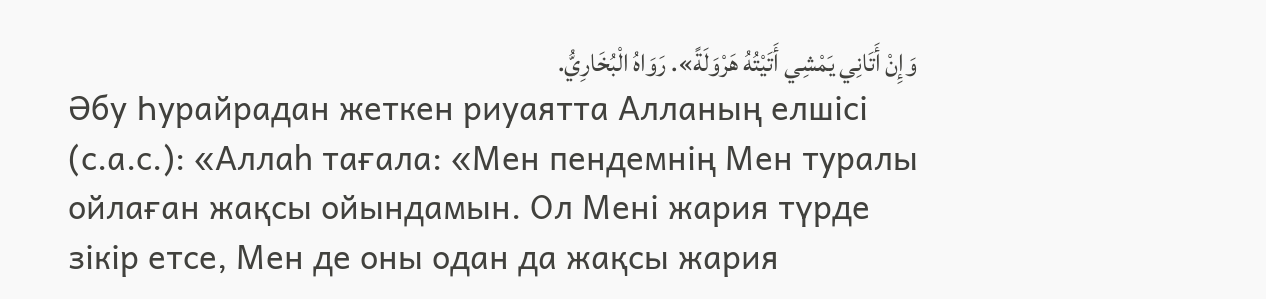وَإِنْ أَتَانِي يَمْشِي أَتَيْتُهُ هَرْوَلَةً». رَوَاهُ الْبُخَارِيُّ.
Әбу Һурайрадан жеткен риуаятта Алланың елшісі (с.а.с.): «Аллаһ тағала: «Мен пендемнің Мен туралы ойлаған жақсы ойындамын. Ол Мені жария түрде зікір етсе, Мен де оны одан да жақсы жария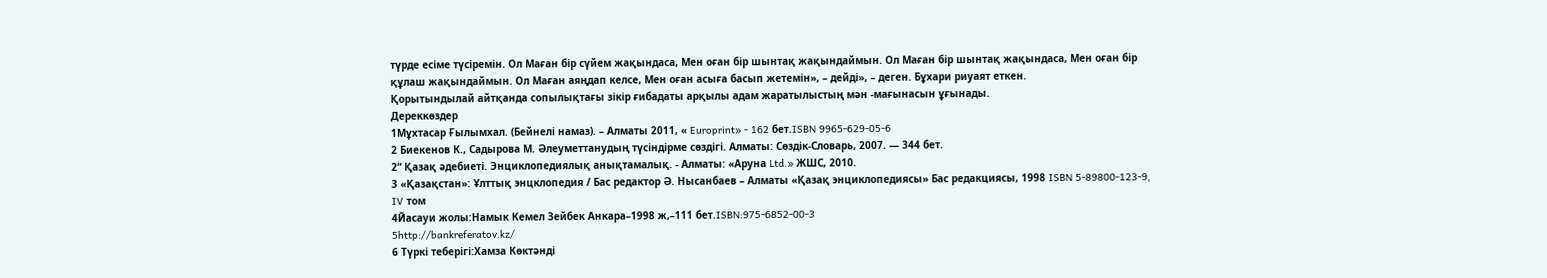түрде есіме түсіремін. Ол Маған бір сүйем жақындаса, Мен оған бір шынтақ жақындаймын. Ол Маған бір шынтақ жақындаса, Мен оған бір құлаш жақындаймын. Ол Маған аяңдап келсе, Мен оған асыға басып жетемін», – дейді», – деген. Бұхари риуаят еткен.
Қорытындылай айтқанда сопылықтағы зікір ғибадаты арқылы адам жаратылыстың мән -мағынасын ұғынады.
Дереккөздер
1Мұхтасар Ғылымхал. (Бейнелі намаз). – Алматы 2011, « Europrint» - 162 бет.ISBN 9965-629-05-6
2 Биекенов К., Садырова М. Әлеуметтанудың түсіндірме сөздігі. Алматы: Сөздік-Словарь, 2007. — 344 бет.
2“ Қазақ әдебиеті. Энциклопедиялық анықтамалық. - Алматы: «Аруна Ltd.» ЖШС, 2010.
3 «Қазақстан»: Ұлттық энцклопедия / Бас редактор Ә. Нысанбаев – Алматы «Қазақ энциклопедиясы» Бас редакциясы, 1998 ISBN 5-89800-123-9, IV том
4Йасауи жолы:Намык Кемел Зейбек Анкара–1998 ж,–111 бет.ISBN:975-6852-00-3
5http://bankreferatov.kz/
6 Түркі теберігі:Хамза Көктәнді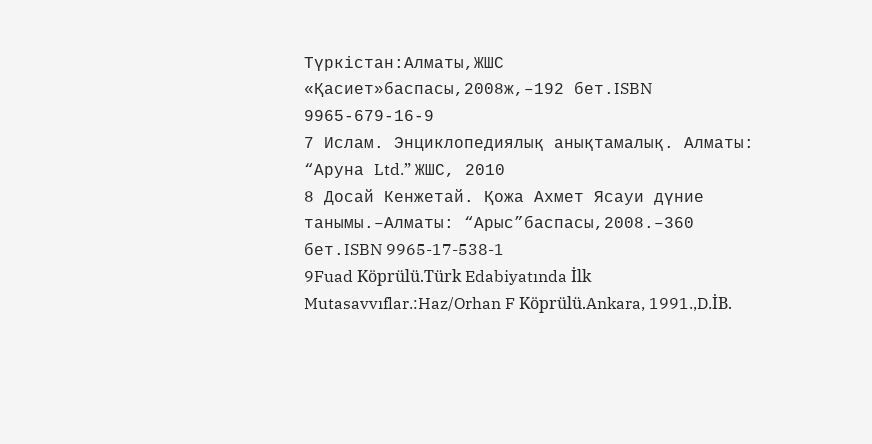Түркістан:Алматы,ЖШС «Қасиет»баспасы,2008ж,–192 бет.ISBN 9965-679-16-9
7 Ислам. Энциклопедиялық анықтамалық. Алматы: “Аруна Ltd.” ЖШС, 2010
8 Досай Кенжетай. Қожа Ахмет Ясауи дүние танымы.–Алматы: “Арыс”баспасы,2008.–360 бет.ISBN 9965-17-538-1
9Fuad Köprülü.Türk Edabiyatında İlk Mutasavvıflar.:Haz/Orhan F Köprülü.Ankara, 1991.,D.İB.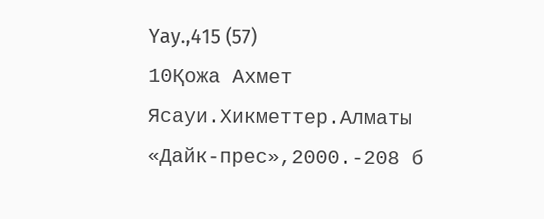Yay.,415 (57)
10Қожа Ахмет Ясауи.Хикметтер.Алматы «Дайк-прес»,2000.-208 б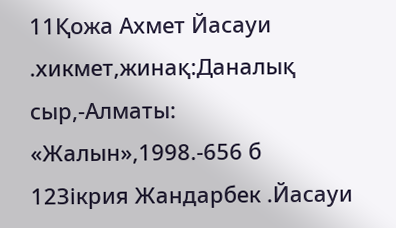11Қожа Ахмет Йасауи .хикмет,жинақ:Даналық сыр,-Алматы: «Жалын»,1998.-656 б
12Зікрия Жандарбек .Йасауи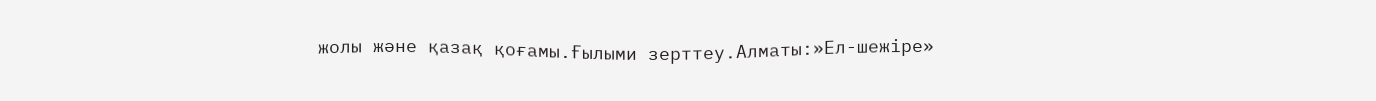жолы және қазақ қоғамы.Ғылыми зерттеу.Алматы:»Ел-шежіре»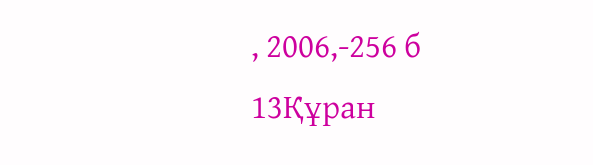, 2006,-256 б
13Құран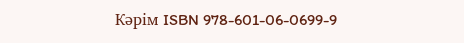Кәрім ISBN 978-601-06-0699-9